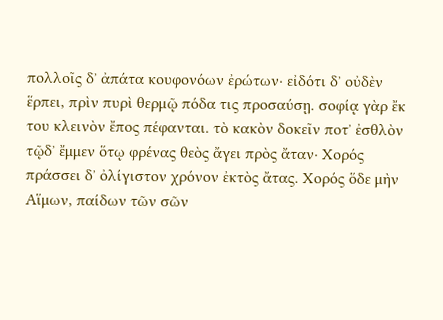πολλοῖς δʼ ἀπάτα κουφονόων ἐρώτων· εἰδότι δʼ οὐδὲν ἕρπει, πρὶν πυρὶ θερμῷ πόδα τις προσαύσῃ. σοφίᾳ γὰρ ἔκ του κλεινὸν ἔπος πέφανται. τὸ κακὸν δοκεῖν ποτʼ ἐσθλὸν τῷδʼ ἔμμεν ὅτῳ φρένας θεὸς ἄγει πρὸς ἄταν· Χορός πράσσει δʼ ὀλίγιστον χρόνον ἐκτὸς ἄτας. Χορός ὅδε μὴν Αἵμων, παίδων τῶν σῶν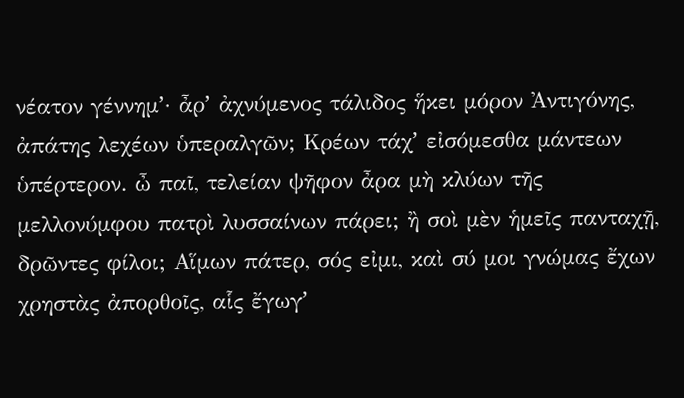νέατον γέννημʼ· ἆρʼ ἀχνύμενος τάλιδος ἥκει μόρον Ἀντιγόνης, ἀπάτης λεχέων ὑπεραλγῶν; Κρέων τάχʼ εἰσόμεσθα μάντεων ὑπέρτερον. ὦ παῖ, τελείαν ψῆφον ἆρα μὴ κλύων τῆς μελλονύμφου πατρὶ λυσσαίνων πάρει; ἢ σοὶ μὲν ἡμεῖς πανταχῇ, δρῶντες φίλοι; Αἵμων πάτερ, σός εἰμι, καὶ σύ μοι γνώμας ἔχων χρηστὰς ἀπορθοῖς, αἷς ἔγωγʼ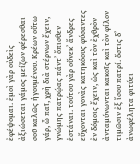ἐφέψομαι. ἐμοὶ γὰρ οὐδεὶς ἀξιώσεται γάμος μείζων φέρεσθαι σοῦ καλῶς ἡγουμένου. Κρέων οὕτω γάρ, ὦ παῖ, χρὴ διὰ στέρνων ἔχειν, γνώμης πατρῴας πάντʼ ὄπισθεν ἑστάναι. τούτου γὰρ οὕνεκʼ ἄνδρες εὔχονται γονὰς κατηκόους φύσαντες ἐν δόμοις ἔχειν, ὡς καὶ τὸν ἐχθρὸν ἀνταμύνωνται κακοῖς καὶ τὸν φίλον τιμῶσιν ἐξ ἴσου πατρί. ὅστις δʼ ἀνωφέλητα φιτύει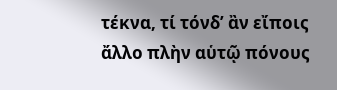τέκνα, τί τόνδʼ ἂν εἴποις ἄλλο πλὴν αὑτῷ πόνους